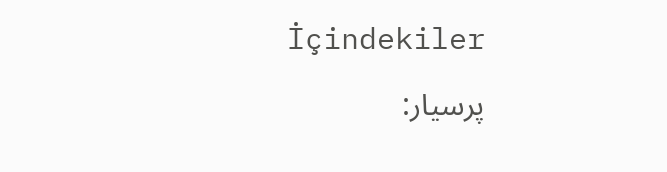İçindekiler
پرسیار: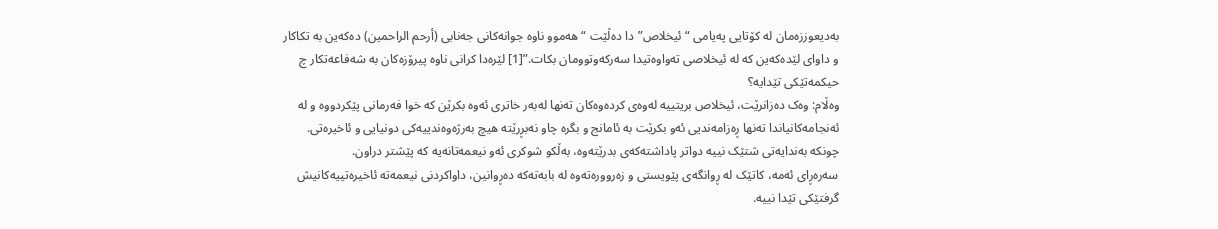بەدیعوززەمان لە کۆتایی پەیامى “ئیخلاص”دا دەڵێت “هەموو ناوە جوانەکانى جەنابى (أرحم الراحمین) دەکەین بە تکاکار و داواى لێدەکەین کە لە ئیخلاصى تەواوەتیدا سەرکەوتوومان بکات.”[1] لێرەدا کرانى ناوە پیرۆزەکان بە شەفاعەتکار چ حیکمەتێکى تێدایە؟
وەڵام: وەک دەزانرێت، ئیخلاص بریتییە لەوەى کردەوەکان تەنها لەبەر خاترى ئەوە بکرێن کە خوا فەرمانى پێکردووە و لە ئەنجامەکانیاندا تەنها ڕەزامەندیی ئەو بکرێت بە ئامانج و بگرە چاو نەبڕرێتە هیچ بەرژەوەندییەکى دونیایی و ئاخیرەتى. چونکە بەندایەتى شتێک نییە دواتر پاداشتەکەى بدرێتەوە، بەڵکو شوکرى ئەو نیعمەتانەیە کە پێشتر دراون.
سەرەڕاى ئەمە، کاتێک لە ڕوانگەى پێویستى و زەروورەتەوە لە بابەتەکە دەڕوانین، داواکردنى نیعمەتە ئاخیرەتییەکانیش گرفتێکى تێدا نییە.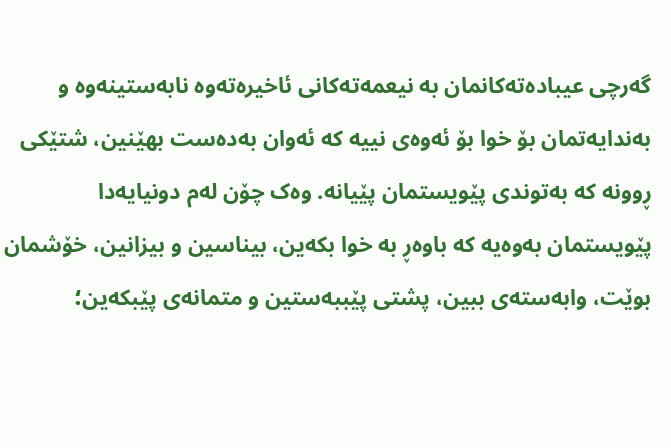گەرچى عیبادەتەکانمان بە نیعمەتەکانى ئاخیرەتەوە نابەستینەوە و بەندایەتمان بۆ خوا بۆ ئەوەى نییە کە ئەوان بەدەست بهێنین، شتێکى ڕوونە کە بەتوندى پێویستمان پێیانە. وەک چۆن لەم دونیایەدا پێویستمان بەوەیە کە باوەڕ بە خوا بکەین، بیناسین و بیزانین، خۆشمان بوێت، وابەستەى ببین، پشتى پێببەستین و متمانەى پێبکەین؛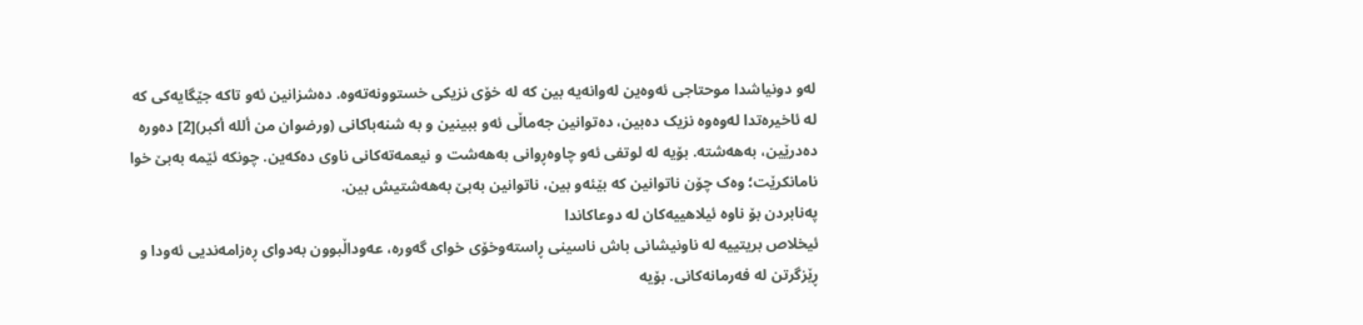لەو دونیاشدا موحتاجى ئەوەین لەوانەیە بین کە لە خۆى نزیکى خستوونەتەوە. دەشزانین ئەو تاکە جێگایەکى کە لە ئاخیرەتدا لەوەوە نزیک دەبین، دەتوانین جەماڵى ئەو ببینین و بە شنەباکانى (ورضوان من أللە أکبر)[2] دەورە دەدرێین، بەهەشتە. بۆیە لە لوتفى ئەو چاوەڕوانى بەهەشت و نیعمەتەکانى ناوى دەکەین. چونکە ئێمە بەبێ خوا نامانکرێت؛ وەک چۆن ناتوانین کە بێئەو بین، ناتوانین بەبێ بەهەشتیش بین.
پەنابردن بۆ ناوە ئیلاهییەکان لە دوعاکاندا
ئیخلاص بریتییە لە ناونیشانى باش ناسینى ڕاستەوخۆى خواى گەورە، عەوداڵبوون بەدواى ڕەزامەندیی ئەودا و ڕێزگرتن لە فەرمانەکانى. بۆیە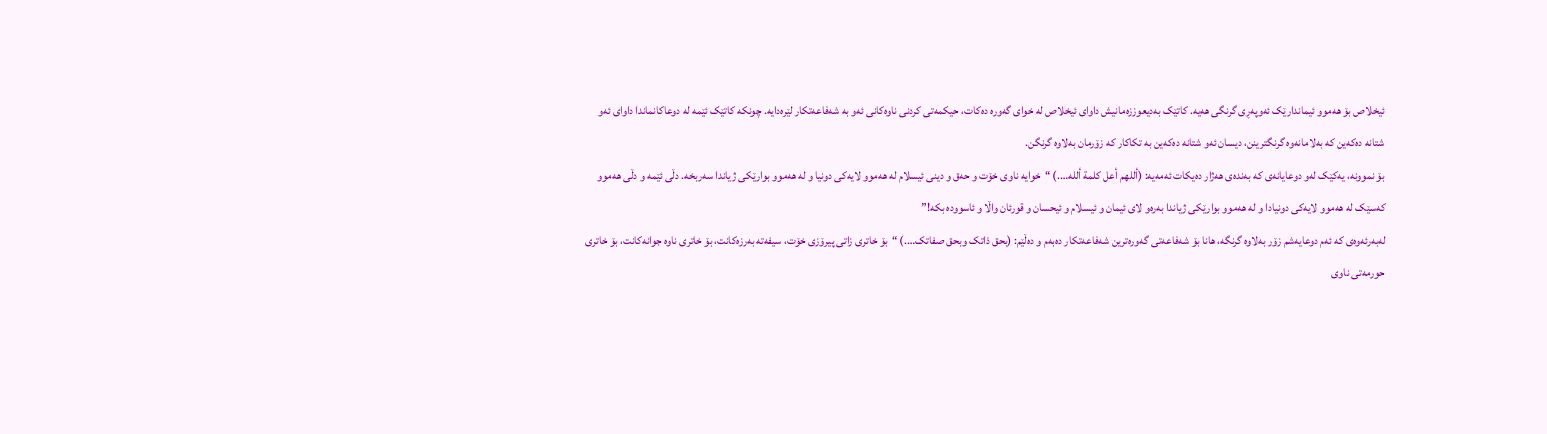ئیخلاص بۆ هەموو ئیماندارێک ئەوپەڕى گرنگى هەیە. کاتێک بەدیعوززەمانیش داواى ئیخلاص لە خواى گەورە دەکات، حیکمەتى کردنى ناوەکانى ئەو بە شەفاعەتکار لێرەدایە. چونکە کاتێک ئێمە لە دوعاکانماندا داواى ئەو شتانە دەکەین کە بەلامانەوە گرنگترینن، دیسان ئەو شتانە دەکەین بە تکاکار کە زۆرمان بەلاوە گرنگن.
بۆ نموونە، یەکێک لەو دوعایانەى کە بەندەى هەژار دەیکات ئەمەیە: (أللهم أعل کلمة أللە….) “خوایە ناوى خۆت و حەق و دینى ئیسلام لە هەموو لایەکى دونیا و لە هەموو بوارێکى ژیاندا سەربخە. دڵى ئێمە و دڵى هەموو کەسێک لە هەموو لایەکى دونیادا و لە هەموو بوارێکى ژیاندا بەرەو لاى ئیمان و ئیسلام و ئیحسان و قورئان واڵا و ئاسوودە بکە!”
لەبەرئەوەى کە ئەم دوعایەشم زۆر بەلاوە گرنگە، هانا بۆ شەفاعەتى گەورەترین شەفاعەتکار دەبەم و دەڵێم: (بحق ذاتک وبحق صفاتک….) “بۆ خاترى زاتى پیرۆزى خۆت، سیفەتە بەرزەکانت، بۆ خاترى ناوە جوانەکانت، بۆ خاترى حورمەتى ناوى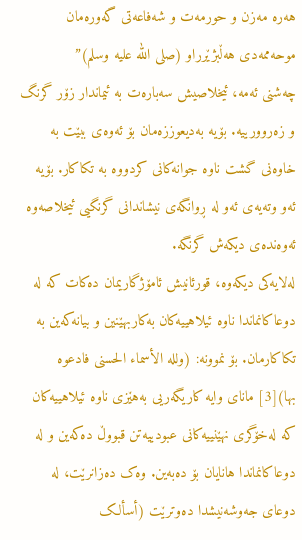هەرە مەزن و حورمەت و شەفاعەتى گەورەمان موحەممەدى هەڵبژێرراو (صلى الله علیە وسلم)”
چەشنى ئەمە، ئیخلاصیش سەبارەت بە ئیماندار زۆر گرنگ و زەروورییە. بۆیە بەدیعوززەمان بۆ ئەوەى ببێت بە خاوەنى گشت ناوە جوانەکانى کردووە بە تکاکار. بۆیە ئەو وتەیەى ئەو لە ڕوانگەى نیشاندانى گرنگیی ئیخلاصەوە ئەوەندەى دیکەش گرنگە.
لەلایەکى دیکەوە، قورئانیش ئامۆژگاریمان دەکات کە لە دوعاکانماندا ناوە ئیلاهییەکان بەکاربهێنین و بیانەکەین بە تکاکارمان. بۆ نموونە: (وللە الأسماء الحسنى فادعوە بها)[3] ماناى وایە کاریگەریی بەهێزى ناوە ئیلاهییەکان کە لەخۆگرى نهێنییەکانى عبودییەتن قبووڵ دەکەین و لە دوعاکانماندا هانایان بۆ دەبەین. وەک دەزانرێت، لە دوعاى جەوشەنیشدا دەوترێت (أسألک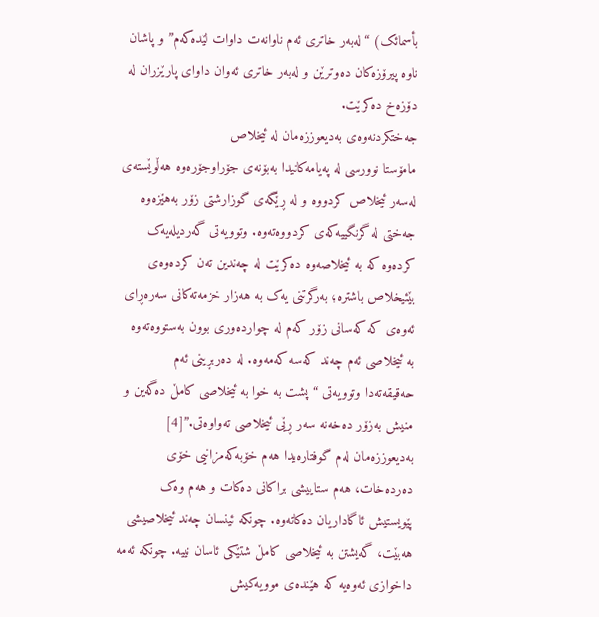بأسمائک) “لەبەر خاترى ئەم ناوانەت داوات لێدەکەم” و پاشان ناوە پیرۆزەکان دەوترێن و لەبەر خاترى ئەوان داواى پارێزران لە دۆزەخ دەکرێت.
جەختکردنەوەى بەدیعوززەمان لە ئیخلاص
مامۆستا نوورسى لە پەیامەکانیدا بەبۆنەى جۆراوجۆرەوە هەڵوێستەى لەسەر ئیخلاص کردووە و لە ڕێگەى گوزارشتى زۆر بەهێزەوە جەختى لە گرنگییەکەى کردووەتەوە. وتوویەتى گەردیلەیەک کردەوە کە بە ئیخلاصەوە دەکرێت لە چەندین تەن کردەوەى بێئیخلاص باشترە؛ بەرگرتنى یەک بە هەزار خزمەتەکانى سەرەڕاى ئەوەى کە کەسانى زۆر کەم لە چواردەورى بوون بەستووەتەوە بە ئیخلاصى ئەم چەند کەسە کەمەوە. لە دەربڕینى ئەم حەقیقەتەدا وتوویەتى “پشت بە خوا بە ئیخلاصى کامڵ دەگەین و منیش بەزۆر دەخەنە سەر ڕێى ئیخلاصى تەواوەتى.”[4]
بەدیعوززەمان لەم گوفتارەیدا هەم خۆبەکەمزانیی خۆى دەردەخات، هەم ستاییشى براکانى دەکات و هەم وەک پێویستیش ئاگاداریان دەکاتەوە. چونکە ئینسان چەند ئیخلاصیشى هەبێت، گەیشتن بە ئیخلاصى کامڵ شتێکى ئاسان نییە. چونکە ئەمە داخوازى ئەوەیە کە هێندەى موویەکیش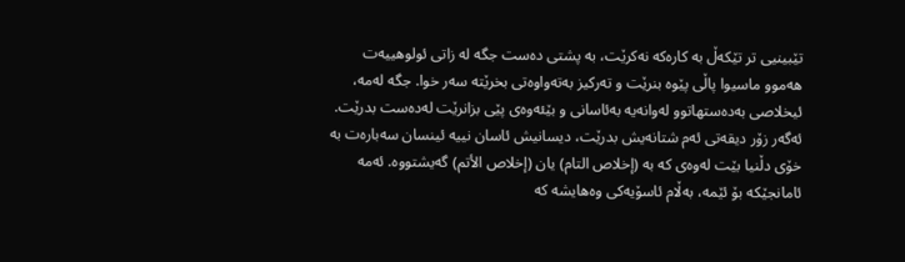تێبینیی تر تێکەڵ بە کارەکە نەکرێت، بە پشتى دەست جگە لە زاتى ئولوهییەت هەموو ماسیوا پاڵى پێوە بنرێت و تەرکیز بەتەواوەتى بخرێتە سەر خوا. جگە لەمە، ئیخلاصى بەدەستهاتوو لەوانەیە بەئاسانى و بێئەوەى پێى بزانرێت لەدەست بدرێت. ئەگەر زۆر دیقەتى ئەم شتانەیش بدرێت، دیسانیش ئاسان نییە ئینسان سەبارەت بە خۆى دڵنیا بێت لەوەى کە بە (إخلاص التام) یان (إخلاص الأتم) گەیشتووە. ئەمە ئامانجێکە بۆ ئێمە، بەڵام ئاسۆیەکی وەهایشە کە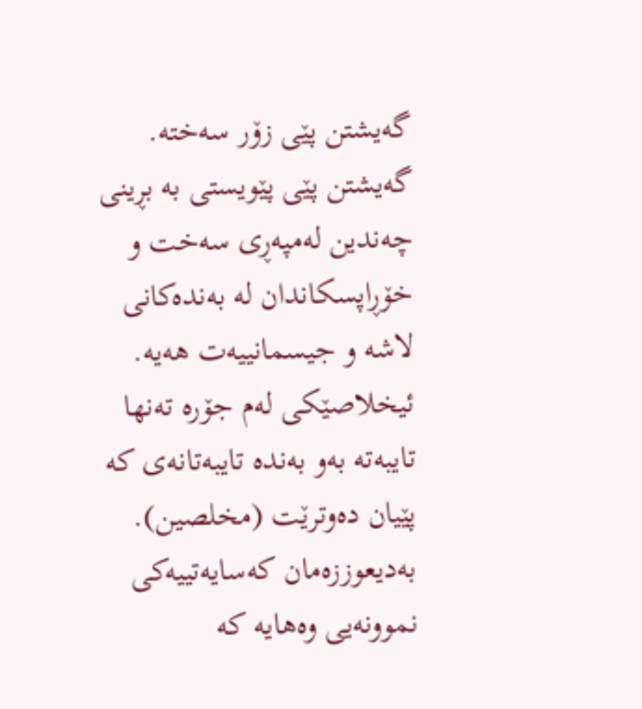گەیشتن پێى زۆر سەختە. گەیشتن پێى پێویستى بە بڕینى چەندین لەمپەڕى سەخت و خۆڕاپسکاندان لە بەندەکانى لاشە و جیسمانییەت هەیە. ئیخلاصێکى لەم جۆرە تەنها تایبەتە بەو بەندە تایبەتانەى کە پێیان دەوترێت (مخلصین).
بەدیعوززەمان کەسایەتییەکى نموونەیی وەهایە کە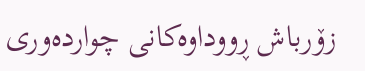زۆرباش ڕووداوەکانى چواردەورى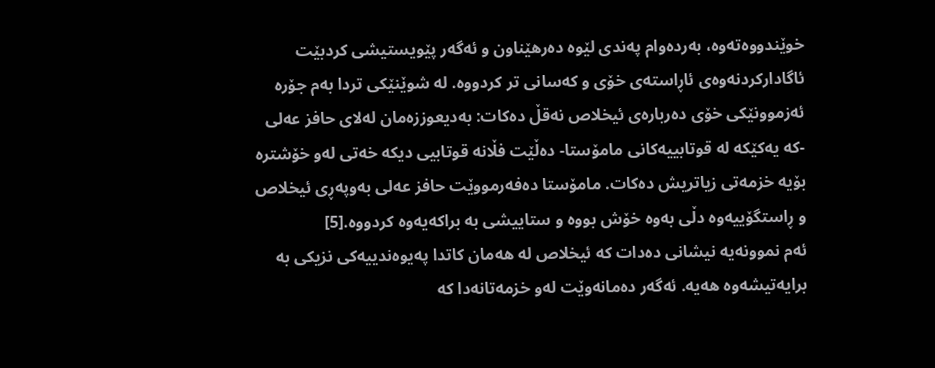خوێندووەتەوە، بەردەوام پەندى لێوە دەرهێناون و ئەگەر پێویستیشى کردبێت ئاگادارکردنەوەى ئاڕاستەى خۆى و کەسانى تر کردووە. لە شوێنێکى تردا بەم جۆرە ئەزموونێکى خۆى دەربارەى ئیخلاص نەقڵ دەکات: بەدیعوززەمان لەلای حافز عەلى -کە یەکێکە لە قوتابییەکانى مامۆستا- دەڵێت فڵانە قوتابیی دیکە خەتى لەو خۆشترە بۆیە خزمەتى زیاتریش دەکات. مامۆستا دەفەرمووێت حافز عەلى بەوپەڕى ئیخلاص و ڕاستگۆییەوە دڵى بەوە خۆش بووە و ستاییشى بە براکەیەوە کردووە.[5]
ئەم نموونەیە نیشانى دەدات کە ئیخلاص لە هەمان کاتدا پەیوەندییەکى نزیکى بە برایەتیشەوە هەیە. ئەگەر دەمانەوێت لەو خزمەتانەدا کە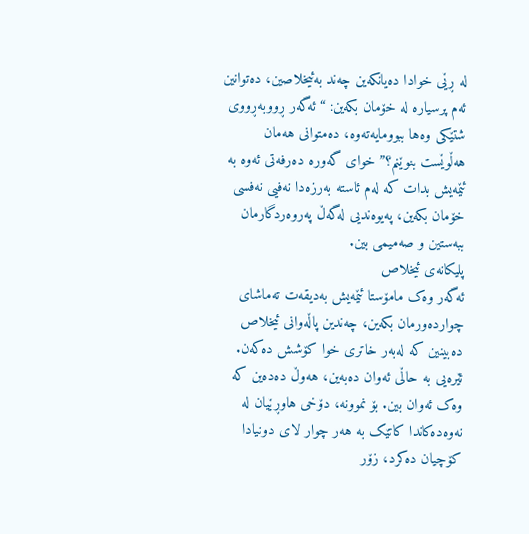لە ڕێى خوادا دەیانکەین چەند بەئیخلاصین، دەتوانین ئەم پرسیارە لە خۆمان بکەین: “ئەگەر ڕووبەڕووى شتێکى وەها ببوومایەتەوە، دەمتوانى هەمان هەڵوێست بنوێنم؟” خواى گەورە دەرفەتى ئەوە بە ئێمەیش بدات کە لەم ئاستە بەرزەدا نەفیی نەفسى خۆمان بکەین، پەیوەندیی لەگەڵ پەروەردگارمان ببەستین و صەمیمى بین.
پلیکانەى ئیخلاص
ئەگەر وەک مامۆستا ئێمەیش بەدیقەت تەماشاى چواردەورمان بکەین، چەندین پاڵەوانى ئیخلاص دەبینین کە لەبەر خاترى خوا کۆشش دەکەن. ئێرەیی بە حاڵى ئەوان دەبەین، هەوڵ دەدەین کە وەک ئەوان بین. بۆ نموونە، دۆخى هاوڕێیان لە نەوەدەکاندا کاتێک بە هەر چوار لاى دونیادا کۆچیان دەکرد، زۆر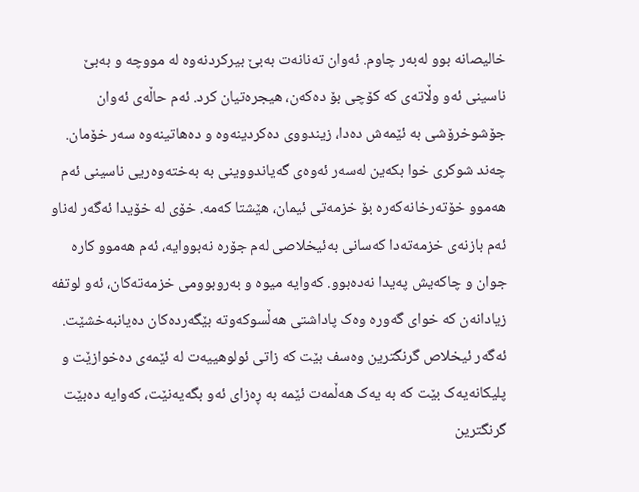خالیصانە بوو لەبەر چاوم. ئەوان تەنانەت بەبێ بیرکردنەوە لە مووچە و بەبێ ناسینى ئەو وڵاتەى کە کۆچى بۆ دەکەن، هیجرەتیان کرد. ئەم حاڵەى ئەوان جۆشوخرۆشى بە ئێمەش دەدا، زیندووى دەکردینەوە و دەهاتینەوە سەر خۆمان. چەند شوکرى خوا بکەین لەسەر ئەوەى گەیاندووینى بە بەختەوەریی ناسینى ئەم هەموو خۆتەرخانەکەرە بۆ خزمەتى ئیمان، هێشتا کەمە. خۆى لە خۆیدا ئەگەر لەناو ئەم بازنەى خزمەتەدا کەسانى بەئیخلاصى لەم جۆرە نەبووایە، ئەم هەموو کارە جوان و چاکەیش پەیدا نەدەبوو. کەوایە میوە و بەروبوومى خزمەتەکان، ئەو لوتفە زیادانەن کە خواى گەورە وەک پاداشتى هەڵسوکەوتە بێگەردەکان دەیانبەخشێت.
ئەگەر ئیخلاص گرنگترین وەسف بێت کە زاتى ئولوهییەت لە ئێمەى دەخوازێت و پلیکانەیەک بێت کە بە یەک هەڵمەت ئێمە بە ڕەزاى ئەو بگەیەنێت، کەوایە دەبێت گرنگترین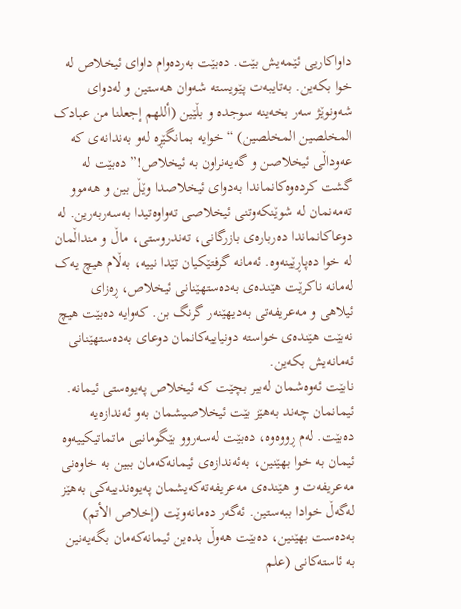داواکاریی ئێمەیش بێت. دەبێت بەردەوام داواى ئیخلاص لە خوا بکەین. بەتایبەت پێویستە شەوان هەستین و لەدواى شەونوێژ سەر بخەینە سوجدە و بڵێین (أللهم إجعلنا من عبادک المخلصین المخلصین) “خوایە بمانگێڕە لەو بەندانەى کە عەوداڵى ئیخلاصن و گەیەنراون بە ئیخلاص!” دەبێت لە گشت کردەوەکانماندا بەدواى ئیخلاصدا وێڵ بین و هەموو تەمەنمان لە شوێنکەوتنى ئیخلاصى تەواوەتیدا بەسەربەرین. لە دوعاکانماندا دەربارەى بازرگانى، تەندروستى، ماڵ و منداڵمان لە خوا دەپاڕێینەوە. ئەمانە گرفتێکیان تێدا نییە، بەڵام هیچ یەک لەمانە ناکرێت هێندەى بەدەستهێنانى ئیخلاص، ڕەزاى ئیلاهى و مەعریفەتى بەدیهێنەر گرنگ بن. کەوایە دەبێت هیچ نەبێت هێندەى خواستە دونیاییەکانمان دوعاى بەدەستهێنانى ئەمانەیش بکەین.
نابێت ئەوەشمان لەبیر بچێت کە ئیخلاص پەیوەستى ئیمانە. ئیمانمان چەند بەهێز بێت ئیخلاصیشمان بەو ئەندازەیە دەبێت. لەم ڕووەوە، دەبێت لەسەروو بێگومانیی ماتماتیکییەوە ئیمان بە خوا بهێنین، بەئەندازەى ئیمانەکەمان ببین بە خاوەنى مەعریفەت و هێندەى مەعریفەتەکەیشمان پەیوەندییەکى بەهێز لەگەڵ خوادا ببەستین. ئەگەر دەمانەوێت (إخلاص الأتم) بەدەست بهێنین، دەبێت هەوڵ بدەین ئیمانەکەمان بگەیەنین بە ئاستەکانى (علم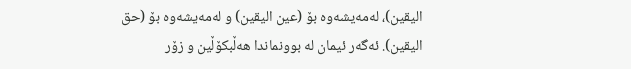الیقین)، لەمەیشەوە بۆ (عین الیقین) و لەمەیشەوە بۆ (حق الیقین). ئەگەر ئیمان لە بوونماندا هەڵبکۆڵین و زۆر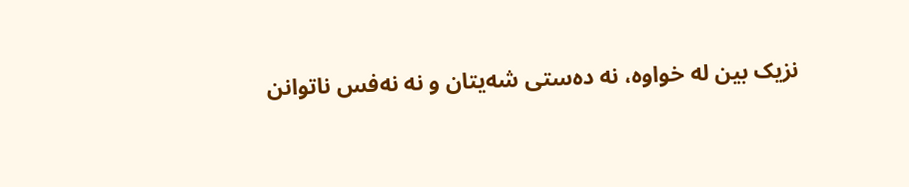نزیک بین لە خواوە، نە دەستى شەیتان و نە نەفس ناتوانن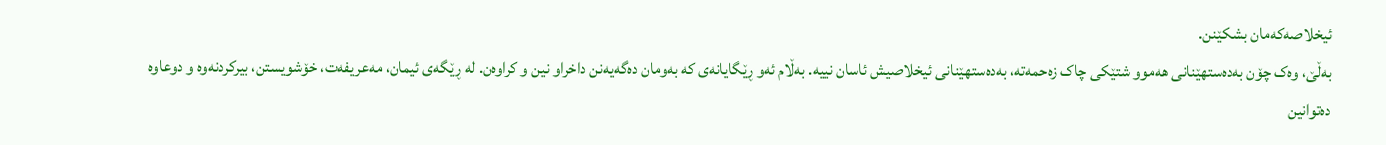ئیخلاصەکەمان بشکێنن.
بەڵێ، وەک چۆن بەدەستهێنانى هەموو شتێکى چاک زەحمەتە، بەدەستهێنانى ئیخلاصیش ئاسان نییە. بەڵام ئەو ڕێگایانەى کە بەومان دەگەیەنن داخراو نین و کراوەن. لە ڕێگەى ئیمان، مەعریفەت، خۆشویستن، بیرکردنەوە و دوعاوە دەتوانین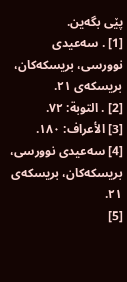پێى بگەین.
[1] . سەعیدى نوورسى، بریسکەکان، بریسکەى ٢١.
[2] . التوبة: ٧٢.
[3] الأعراف: ١٨٠.
[4] سەعیدى نوورسى، بریسکەکان، بریسکەى ٢١.
[5]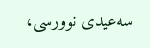سەعیدى نوورسى،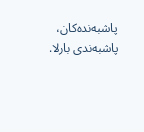پاشبەندەکان، پاشبەندى بارلا.